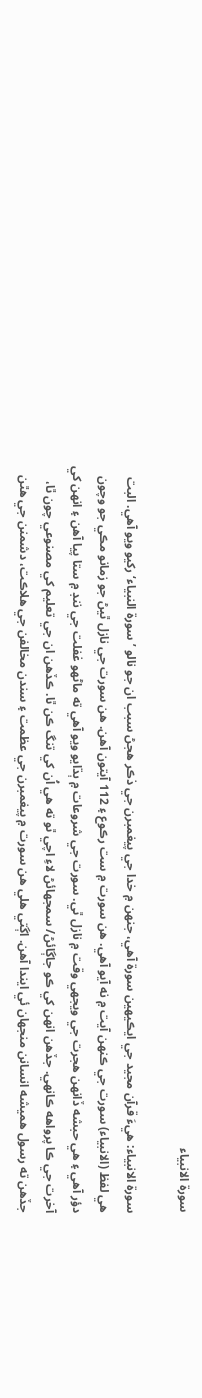سورة الانبياء

سورة الانبياء: هيءَ قرآن مجيد جي ايڪيهين سورة آهي، جنهن ۾ خدا جي پيغمبرن جي ذڪر هجڻ سبب ان جو نالو ’سورة النبياء‘ رکيو ويو آهي. البت هي لفظ (الانبياء) سورت جي ڪنهن آيت ۾ نه آيو آهي. هن سورت ۾ ست رڪوع ۽ 112 آيتون آهن. هن سورت جي نازل ٿيڻ جو زمانو مڪي جو وچون دؤر آهي ۽ هي حبشه ڏانهن هجرت جي ويجهي وقت ۾ نازل ٿي. سورت جي شروعات ۾ ٻڌايو ويو آهي ته ماڻهو غفلت جي ننڊ ۾ ستا پيا آهن ۽ انهن کي آخرت جي ڪا پرواهه ڪانهي. جڏهن انهن کي ڪو جاڳائڻ/ سمجهائڻ لاءِ اچي ٿو ته هي اُن کي تنگ ڪن ٿا. ڪڏهن ان جي تعليم کي مصنوعي چون ٿا، جڏهن ته رسول هميشه انسانن منجهان ئي ايندا آهن. اڳتي هلي هن سورت ۾ پيغمبرن جي عظمت ۽ سندن مخالفن جي هلاڪت، دشمنن جي هٿن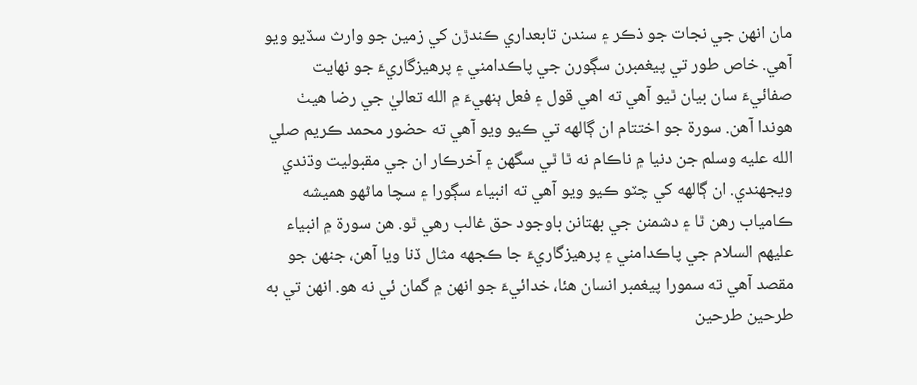مان انهن جي نجات جو ذڪر ۽ سندن تابعداري ڪندڙن کي زمين جو وارث سڏيو ويو آهي. خاص طور تي پيغمبرن سڳورن جي پاڪدامني ۽ پرهيزگاريءَ جو نهايت صفائيءَ سان بيان ٿيو آهي ته اهي قول ۽ فعل ٻنهيءَ ۾ الله تعاليٰ جي رضا هيٺ هوندا آهن. سورة جو اختتام ان ڳالهه تي ڪيو ويو آهي ته حضور محمد ڪريم صلي الله عليه وسلم جن دنيا ۾ ناڪام نه ٿا ٿي سگهن ۽ آخرڪار ان جي مقبوليت وڌندي ويجهندي. ان ڳالهه کي چٽو ڪيو ويو آهي ته انبياء سڳورا ۽ سچا ماڻهو هميشه ڪامياب رهن ٿا ۽ دشمنن جي بهتانن باوجود حق غالب رهي ٿو. هن سورة ۾ انبياء عليهم السلام جي پاڪدامني ۽ پرهيزگاريءَ جا ڪجهه مثال ڏنا ويا آهن، جنهن جو مقصد آهي ته سمورا پيغمبر انسان هئا، خدائيءَ جو انهن ۾ گمان ئي نه هو. انهن تي به طرحين طرحين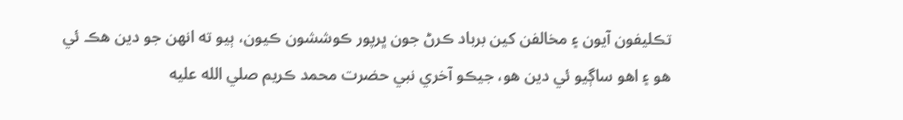تڪليفون آيون ۽ مخالفن کين برباد ڪرڻ جون ڀرپور ڪوششون ڪيون، ٻيو ته انهن جو دين هڪ ئي هو ۽ اهو ساڳيو ئي دين هو، جيڪو آخري نبي حضرت محمد ڪريم صلي الله عليه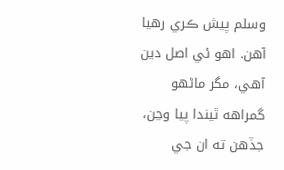وسلم پيش ڪري رهيا آهن. اهو ئي اصل دين آهي، مگر ماڻهو گمراهه ٿيندا پيا وڃن، جڏهن ته ان جي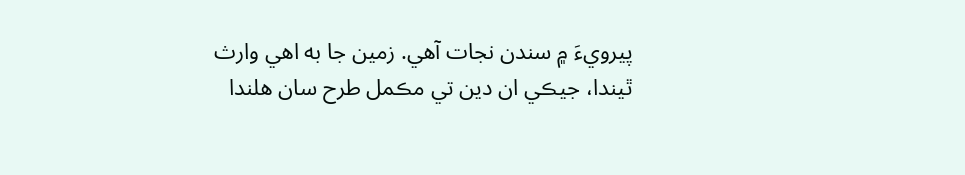پيرويءَ ۾ سندن نجات آهي. زمين جا به اهي وارث ٿيندا، جيڪي ان دين تي مڪمل طرح سان هلندا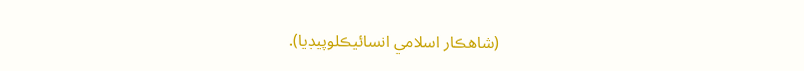(شاهڪار اسلامي انسائيڪلوپيڊيا).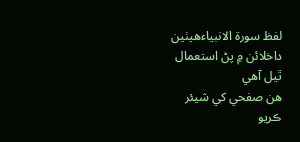لفظ سورة الانبياءھيٺين داخلائن ۾ پڻ استعمال ٿيل آھي
هن صفحي کي شيئر ڪريو